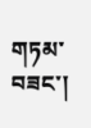གཏམ་བཟང་།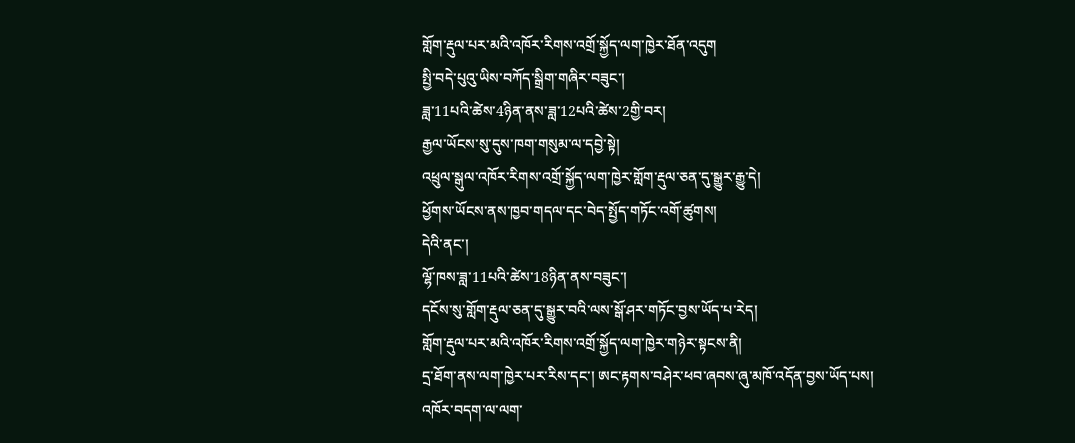གློག་རྡུལ་པར་མའི་འཁོར་རིགས་འགྲོ་སྐྱོད་ལག་ཁྱེར་ཐོན་འདུག
སྤྱི་བདེ་པུའུ་ཡིས་བཀོད་སྒྲིག་གཞིར་བཟུང་།
ཟླ་11པའི་ཚེས་4ཉིན་ནས་ཟླ་12པའི་ཚེས་2གྱི་བར།
རྒྱལ་ཡོངས་སུ་དུས་ཁག་གསུམ་ལ་དབྱེ་སྟེ།
འཕྲུལ་སྒུལ་འཁོར་རིགས་འགྲོ་སྐྱོད་ལག་ཁྱེར་གློག་རྡུལ་ཅན་དུ་སྒྱུར་རྒྱུ་དེ།
ཕྱོགས་ཡོངས་ནས་ཁྱབ་གདལ་དང་བེད་སྤྱོད་གཏོང་འགོ་ཚུགས།
དེའི་ནང་།
ལྷོ་ཁས་ཟླ་11པའི་ཚེས་18ཉིན་ནས་བཟུང་།
དངོས་སུ་གློག་རྡུལ་ཅན་དུ་སྒྱུར་བའི་ལས་སྒོ་ཤར་གཏོང་བྱས་ཡོད་པ་རེད།
གློག་རྡུལ་པར་མའི་འཁོར་རིགས་འགྲོ་སྐྱོད་ལག་ཁྱེར་གཉེར་སྟངས་ནི།
དྲ་ཐོག་ནས་ལག་ཁྱེར་པར་རིས་དང་། ཨང་རྟགས་བཤེར་ཕབ་ཞབས་ཞུ་མཁོ་འདོན་བྱས་ཡོད་པས།
འཁོར་བདག་ལ་ལག་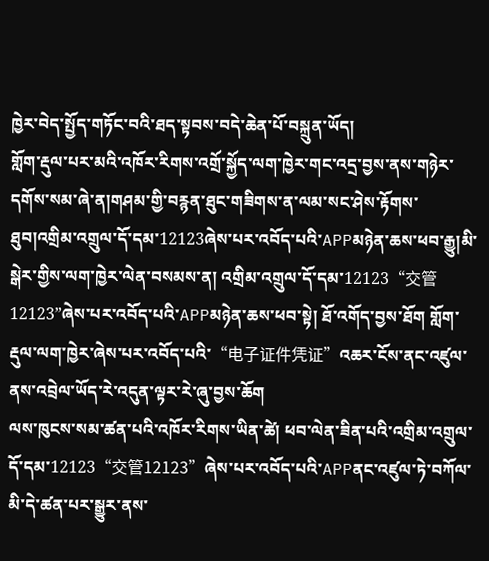ཁྱེར་བེད་སྤྱོད་གཏོང་བའི་ཐད་སྟབས་བདེ་ཆེན་པོ་བསྐྲུན་ཡོད།
གློག་རྡུལ་པར་མའི་འཁོར་རིགས་འགྲོ་སྐྱོད་ལག་ཁྱེར་གང་འདྲ་བྱས་ནས་གཉེར་དགོས་སམ་ཞེ་ན།གཤམ་གྱི་བརྙན་ཐུང་གཟིགས་ན་ལམ་སང་ཤེས་རྟོགས་ཐུབ།འགྲིམ་འགྲུལ་དོ་དམ་12123ཞེས་པར་འབོད་པའི་APPམཉེན་ཆས་ཕབ་རྒྱུ།མི་སྒེར་གྱིས་ལག་ཁྱེར་ལེན་བསམས་ན། འགྲིམ་འགྲུལ་དོ་དམ་12123“交管12123”ཞེས་པར་འབོད་པའི་APPམཉེན་ཆས་ཕབ་སྟེ། ཐོ་འགོད་བྱས་ཐོག གློག་རྡུལ་ལག་ཁྱེར་ཞེས་པར་འབོད་པའི་“电子证件凭证”འཆར་ངོས་ནང་འཛུལ་ནས་འབྲེལ་ཡོད་རེ་འདུན་ལྟར་རེ་ཞུ་བྱས་ཆོག
ལས་ཁུངས་སམ་ཚན་པའི་འཁོར་རིགས་ཡིན་ཚེ། ཕབ་ལེན་ཟིན་པའི་འགྲིམ་འགྲུལ་དོ་དམ་12123“交管12123”ཞེས་པར་འབོད་པའི་APPནང་འཛུལ་ཏེ་བཀོལ་མི་དེ་ཚན་པར་སྒྱུར་ནས་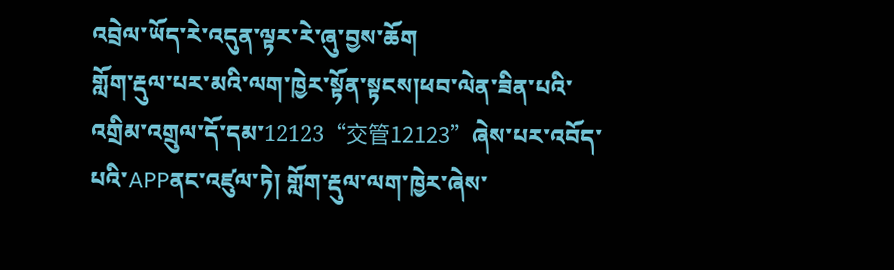འབྲེལ་ཡོད་རེ་འདུན་ལྟར་རེ་ཞུ་བྱས་ཆོག
གློག་རྡུལ་པར་མའི་ལག་ཁྱེར་སྟོན་སྟངས།ཕབ་ལེན་ཟིན་པའི་འགྲིམ་འགྲུལ་དོ་དམ་12123“交管12123”ཞེས་པར་འབོད་པའི་APPནང་འཛུལ་ཏེ། གློག་རྡུལ་ལག་ཁྱེར་ཞེས་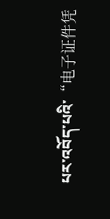པར་འབོད་པའི་“电子证件凭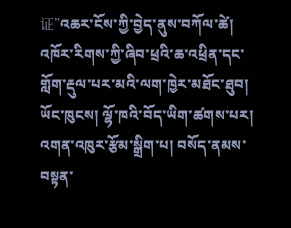证”འཆར་ངོས་ཀྱི་བྱེད་ནུས་བཀོལ་ཚེ། འཁོར་རིགས་ཀྱི་ཞིབ་ཕྲའི་ཆ་འཕྲིན་དང་གློག་རྡུལ་པར་མའི་ལག་ཁྱེར་མཐོང་ཐུབ།
ཡོང་ཁུངས། ལྷོ་ཁའི་བོད་ཡིག་ཚགས་པར།
འགན་འཁུར་རྩོམ་སྒྲིག་པ། བསོད་ནམས་བསྟན་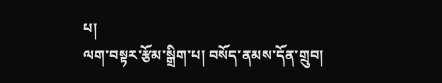པ།
ལག་བསྟར་རྩོམ་སྒྲིག་པ། བསོད་ནམས་དོན་གྲུབ།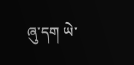ཞུ་དག ཡེ་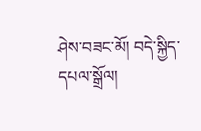ཤེས་བཟང་མོ། བདེ་སྐྱིད་དཔལ་སྒྲོལ།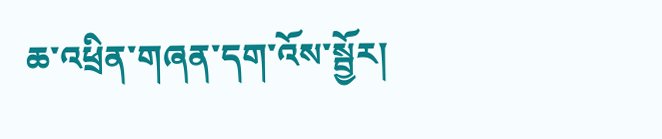ཆ་འཕྲིན་གཞན་དག་འོས་སྦྱོར།